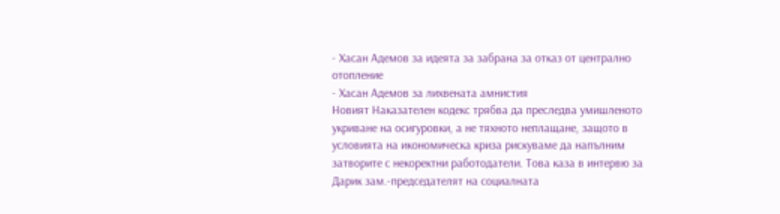- Хасан Адемов за идеята за забрана за отказ от централно отопление
- Хасан Адемов за лихвената амнистия
Новият Наказателен кодекс трябва да преследва умишленото укриване на осигуровки, а не тяхното неплащане, защото в условията на икономическа криза рискуваме да напълним затворите с некоректни работодатели. Това каза в интервю за Дарик зам.-председателят на социалната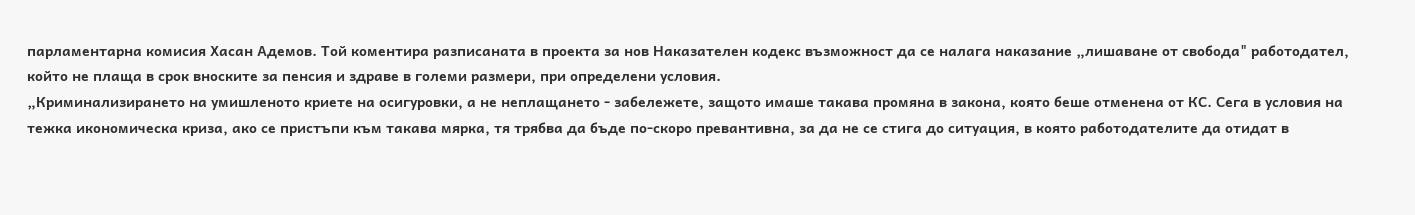парламентарна комисия Хасан Адемов. Той коментира разписаната в проекта за нов Наказателен кодекс възможност да се налага наказание „лишаване от свобода" работодател, който не плаща в срок вноските за пенсия и здраве в големи размери, при определени условия.
„Криминализирането на умишленото криете на осигуровки, а не неплащането - забележете, защото имаше такава промяна в закона, която беше отменена от КС. Сега в условия на тежка икономическа криза, ако се пристъпи към такава мярка, тя трябва да бъде по-скоро превантивна, за да не се стига до ситуация, в която работодателите да отидат в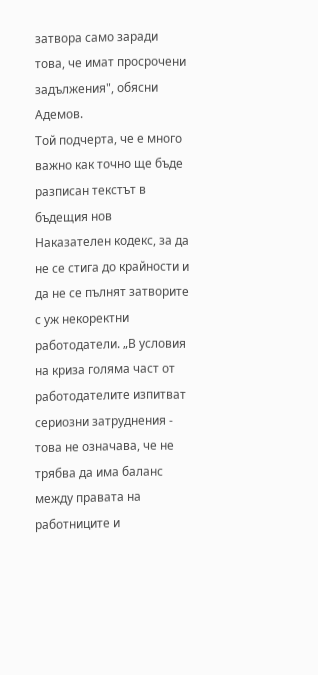затвора само заради това, че имат просрочени задължения", обясни Адемов.
Той подчерта, че е много важно как точно ще бъде разписан текстът в бъдещия нов Наказателен кодекс, за да не се стига до крайности и да не се пълнят затворите с уж некоректни работодатели. „В условия на криза голяма част от работодателите изпитват сериозни затруднения - това не означава, че не трябва да има баланс между правата на работниците и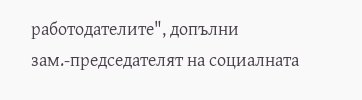работодателите", допълни зам.-председателят на социалната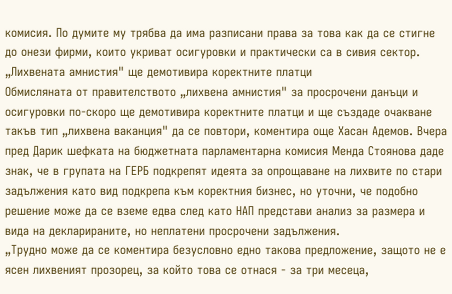комисия. По думите му трябва да има разписани права за това как да се стигне до онези фирми, които укриват осигуровки и практически са в сивия сектор.
„Лихвената амнистия" ще демотивира коректните платци
Обмисляната от правителството „лихвена амнистия" за просрочени данъци и осигуровки по-скоро ще демотивира коректните платци и ще създаде очакване такъв тип „лихвена ваканция" да се повтори, коментира още Хасан Адемов. Вчера пред Дарик шефката на бюджетната парламентарна комисия Менда Стоянова даде знак, че в групата на ГЕРБ подкрепят идеята за опрощаване на лихвите по стари задължения като вид подкрепа към коректния бизнес, но уточни, че подобно решение може да се вземе едва след като НАП представи анализ за размера и вида на декларираните, но неплатени просрочени задължения.
„Трудно може да се коментира безусловно едно такова предложение, защото не е ясен лихвеният прозорец, за който това се отнася - за три месеца,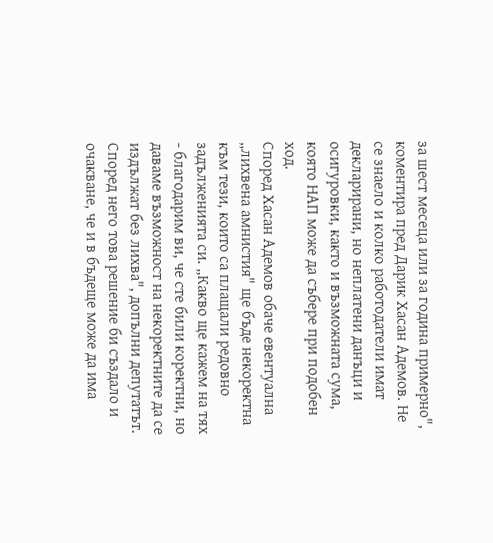за шест месеца или за година примерно", коментира пред Дарик Хасан Адемов. Не се знаело и колко работодатели имат декларирани, но неплатени данъци и осигуровки, както и възможната сума, която НАП може да събере при подобен ход.
Според Хасан Адемов обаче евентуална „лихвена амнистия" ще бъде некоректна към тези, които са плащали редовно задълженията си. „Какво ще кажем на тях - благодарим ви, че сте били коректни, но даваме възможност на некоректните да се издължат без лихва", допълни депутатът. Според него това решение би създало и очакване, че и в бъдеще може да има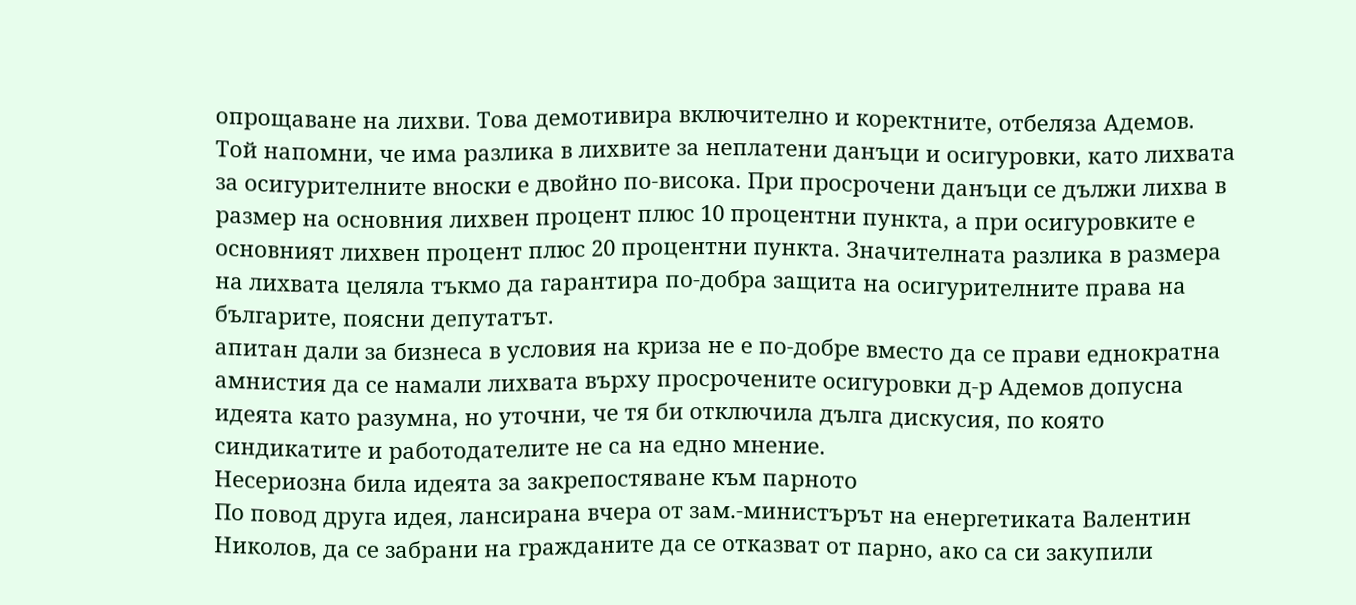опрощаване на лихви. Това демотивира включително и коректните, отбеляза Адемов.
Той напомни, че има разлика в лихвите за неплатени данъци и осигуровки, като лихвата за осигурителните вноски е двойно по-висока. При просрочени данъци се дължи лихва в размер на основния лихвен процент плюс 10 процентни пункта, а при осигуровките е основният лихвен процент плюс 20 процентни пункта. Значителната разлика в размера на лихвата целяла тъкмо да гарантира по-добра защита на осигурителните права на българите, поясни депутатът.
апитан дали за бизнеса в условия на криза не е по-добре вместо да се прави еднократна амнистия да се намали лихвата върху просрочените осигуровки д-р Адемов допусна идеята като разумна, но уточни, че тя би отключила дълга дискусия, по която синдикатите и работодателите не са на едно мнение.
Несериозна била идеята за закрепостяване към парното
По повод друга идея, лансирана вчера от зам.-министърът на енергетиката Валентин Николов, да се забрани на гражданите да се отказват от парно, ако са си закупили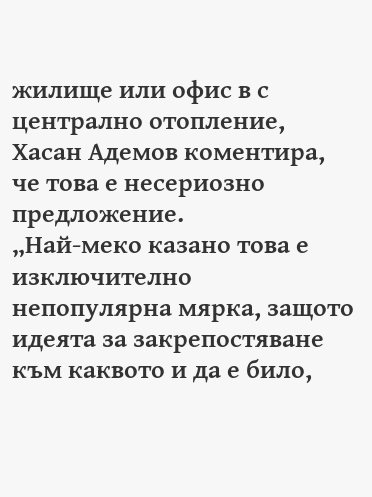жилище или офис в с централно отопление, Хасан Адемов коментира, че това е несериозно предложение.
„Най-меко казано това е изключително непопулярна мярка, защото идеята за закрепостяване към каквото и да е било,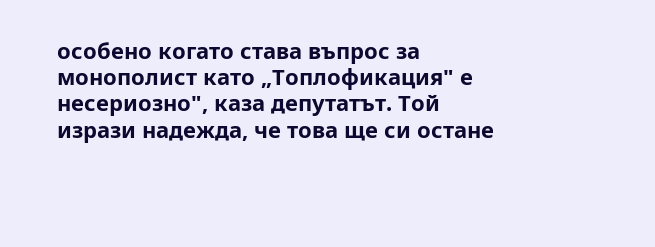особено когато става въпрос за монополист като „Топлофикация" е несериозно", каза депутатът. Той изрази надежда, че това ще си остане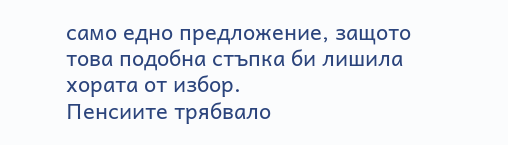само едно предложение, защото това подобна стъпка би лишила хората от избор.
Пенсиите трябвало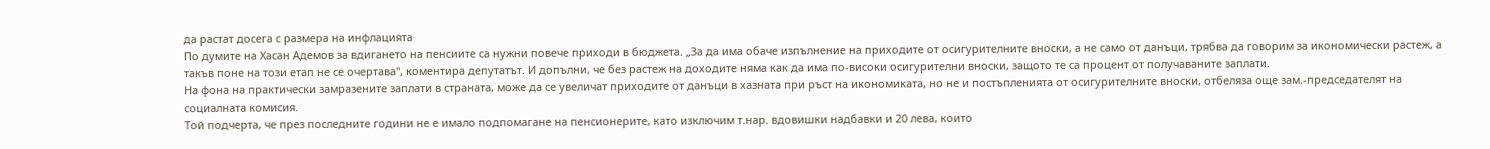да растат досега с размера на инфлацията
По думите на Хасан Адемов за вдигането на пенсиите са нужни повече приходи в бюджета. „За да има обаче изпълнение на приходите от осигурителните вноски, а не само от данъци, трябва да говорим за икономически растеж, а такъв поне на този етап не се очертава", коментира депутатът. И допълни, че без растеж на доходите няма как да има по-високи осигурителни вноски, защото те са процент от получаваните заплати.
На фона на практически замразените заплати в страната, може да се увеличат приходите от данъци в хазната при ръст на икономиката, но не и постъпленията от осигурителните вноски, отбеляза още зам.-председателят на социалната комисия.
Той подчерта, че през последните години не е имало подпомагане на пенсионерите, като изключим т.нар. вдовишки надбавки и 20 лева, които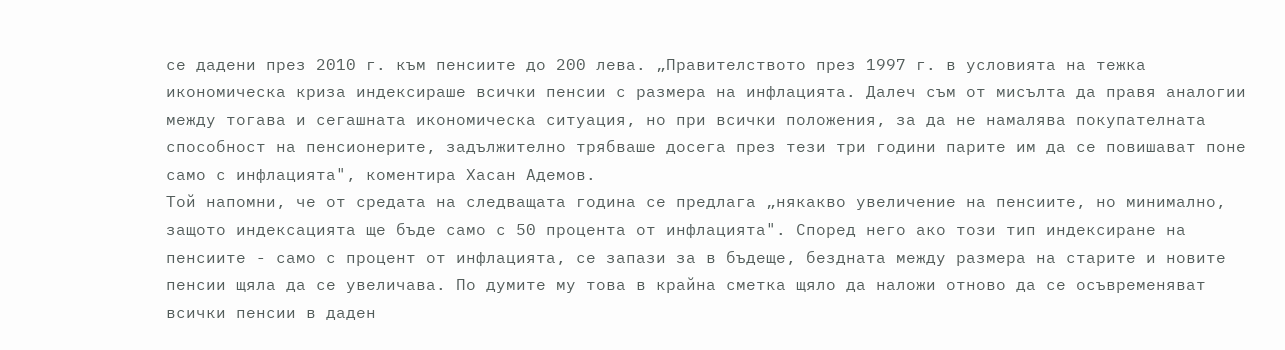се дадени през 2010 г. към пенсиите до 200 лева. „Правителството през 1997 г. в условията на тежка икономическа криза индексираше всички пенсии с размера на инфлацията. Далеч съм от мисълта да правя аналогии между тогава и сегашната икономическа ситуация, но при всички положения, за да не намалява покупателната способност на пенсионерите, задължително трябваше досега през тези три години парите им да се повишават поне само с инфлацията", коментира Хасан Адемов.
Той напомни, че от средата на следващата година се предлага „някакво увеличение на пенсиите, но минимално, защото индексацията ще бъде само с 50 процента от инфлацията". Според него ако този тип индексиране на пенсиите - само с процент от инфлацията, се запази за в бъдеще, бездната между размера на старите и новите пенсии щяла да се увеличава. По думите му това в крайна сметка щяло да наложи отново да се осъвременяват всички пенсии в даден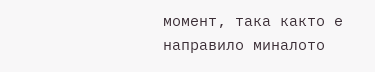момент, така както е направило миналото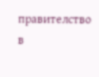правителство в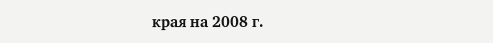края на 2008 г.